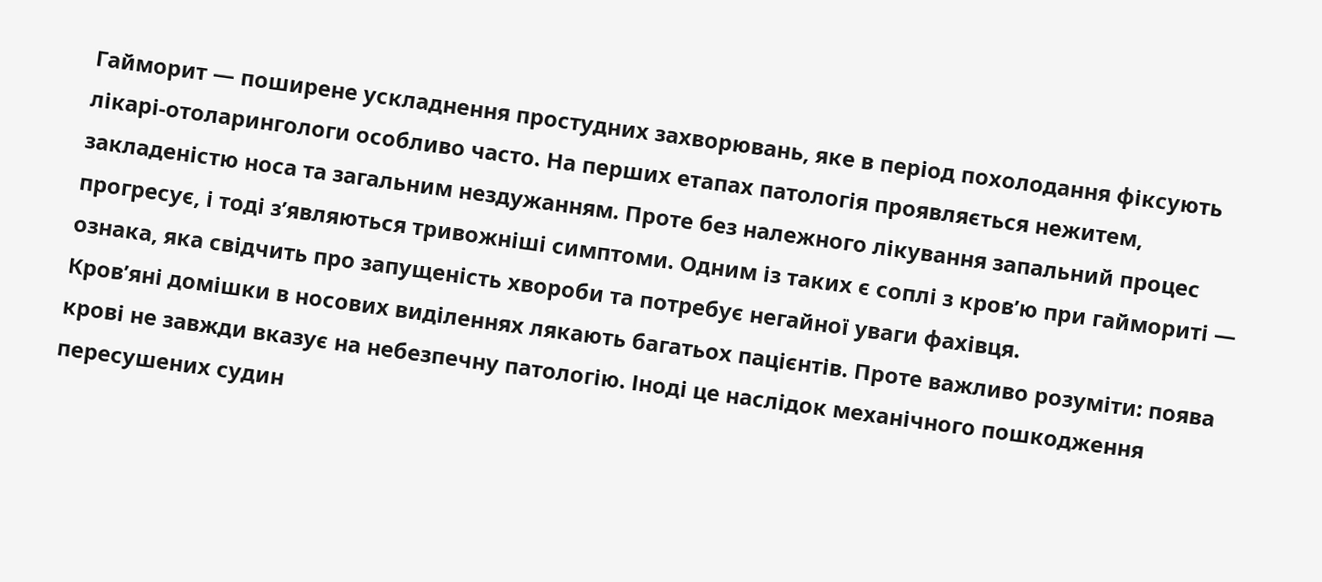Гайморит — поширене ускладнення простудних захворювань, яке в період похолодання фіксують лікарі-отоларингологи особливо часто. На перших етапах патологія проявляється нежитем, закладеністю носа та загальним нездужанням. Проте без належного лікування запальний процес прогресує, і тоді з’являються тривожніші симптоми. Одним із таких є соплі з кров’ю при гаймориті — ознака, яка свідчить про запущеність хвороби та потребує негайної уваги фахівця.
Кров’яні домішки в носових виділеннях лякають багатьох пацієнтів. Проте важливо розуміти: поява крові не завжди вказує на небезпечну патологію. Іноді це наслідок механічного пошкодження пересушених судин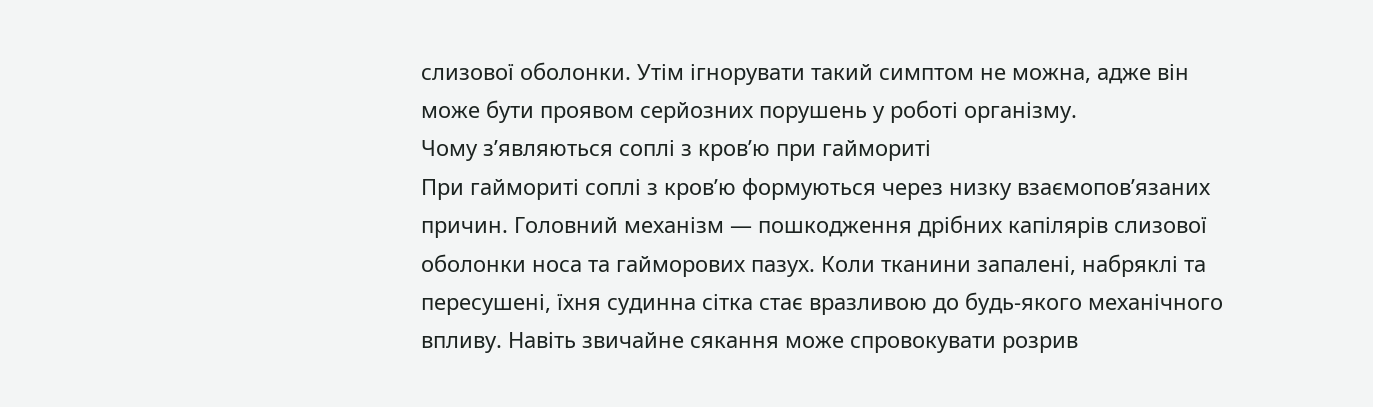слизової оболонки. Утім ігнорувати такий симптом не можна, адже він може бути проявом серйозних порушень у роботі організму.
Чому з’являються соплі з кров’ю при гаймориті
При гаймориті соплі з кров’ю формуються через низку взаємопов’язаних причин. Головний механізм — пошкодження дрібних капілярів слизової оболонки носа та гайморових пазух. Коли тканини запалені, набряклі та пересушені, їхня судинна сітка стає вразливою до будь-якого механічного впливу. Навіть звичайне сякання може спровокувати розрив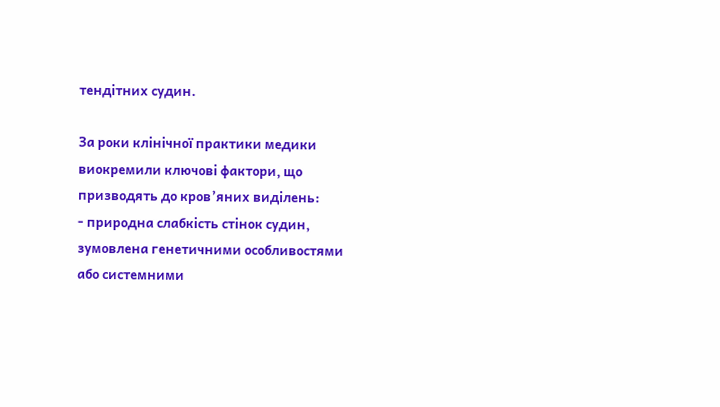тендітних судин.

За роки клінічної практики медики виокремили ключові фактори, що призводять до кров’яних виділень:
- природна слабкість стінок судин, зумовлена генетичними особливостями або системними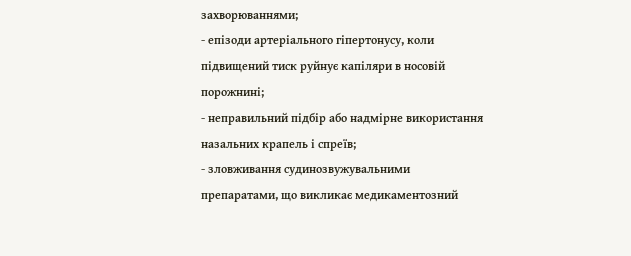захворюваннями;
- епізоди артеріального гіпертонусу, коли підвищений тиск руйнує капіляри в носовій порожнині;
- неправильний підбір або надмірне використання назальних крапель і спреїв;
- зловживання судинозвужувальними препаратами, що викликає медикаментозний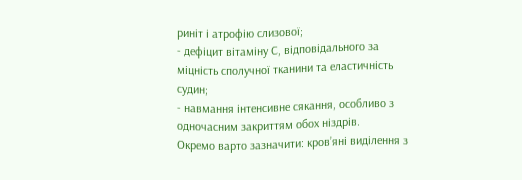риніт і атрофію слизової;
- дефіцит вітаміну С, відповідального за міцність сполучної тканини та еластичність судин;
- навмання інтенсивне сякання, особливо з одночасним закриттям обох ніздрів.
Окремо варто зазначити: кров’яні виділення з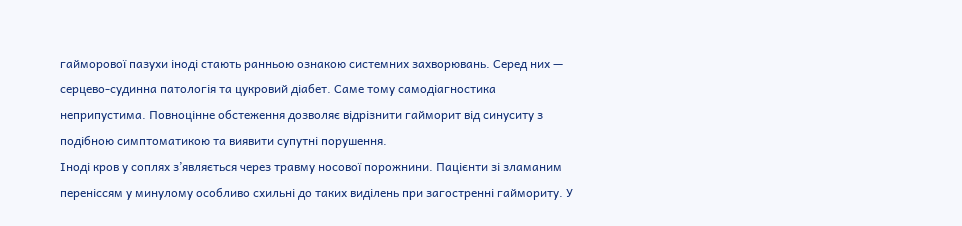гайморової пазухи іноді стають ранньою ознакою системних захворювань. Серед них — серцево-судинна патологія та цукровий діабет. Саме тому самодіагностика неприпустима. Повноцінне обстеження дозволяє відрізнити гайморит від синуситу з подібною симптоматикою та виявити супутні порушення.
Іноді кров у соплях з’являється через травму носової порожнини. Пацієнти зі зламаним переніссям у минулому особливо схильні до таких виділень при загостренні гаймориту. У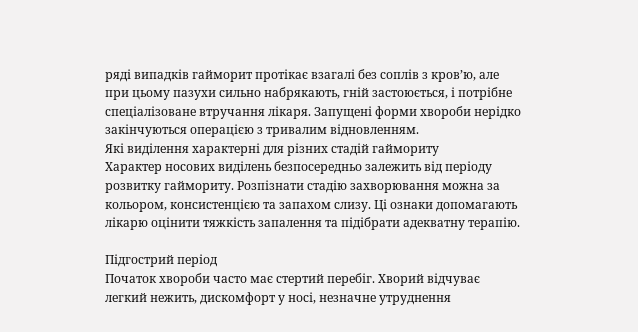ряді випадків гайморит протікає взагалі без соплів з кров’ю, але при цьому пазухи сильно набрякають, гній застоюється, і потрібне спеціалізоване втручання лікаря. Запущені форми хвороби нерідко закінчуються операцією з тривалим відновленням.
Які виділення характерні для різних стадій гаймориту
Характер носових виділень безпосередньо залежить від періоду розвитку гаймориту. Розпізнати стадію захворювання можна за кольором, консистенцією та запахом слизу. Ці ознаки допомагають лікарю оцінити тяжкість запалення та підібрати адекватну терапію.

Підгострий період
Початок хвороби часто має стертий перебіг. Хворий відчуває легкий нежить, дискомфорт у носі, незначне утруднення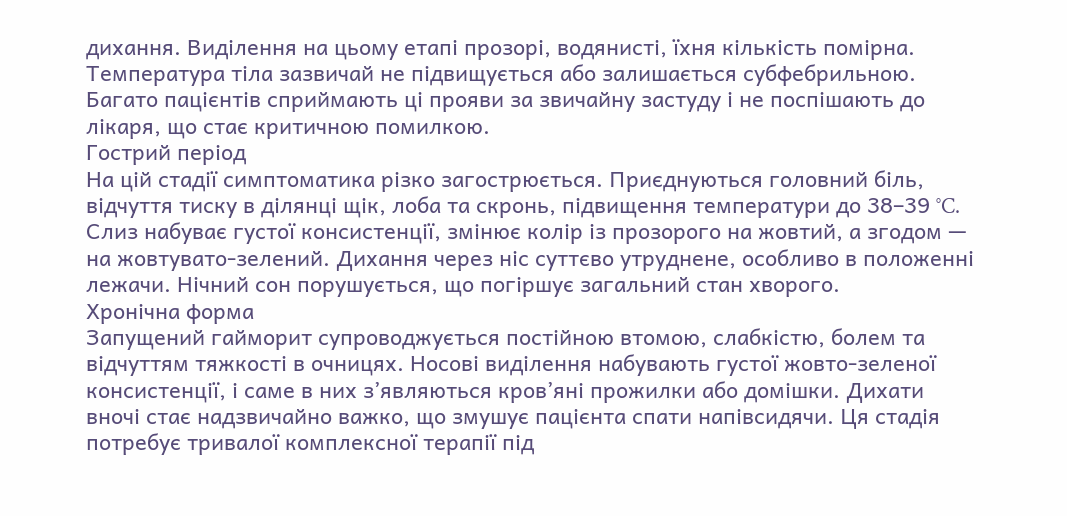дихання. Виділення на цьому етапі прозорі, водянисті, їхня кількість помірна. Температура тіла зазвичай не підвищується або залишається субфебрильною. Багато пацієнтів сприймають ці прояви за звичайну застуду і не поспішають до лікаря, що стає критичною помилкою.
Гострий період
На цій стадії симптоматика різко загострюється. Приєднуються головний біль, відчуття тиску в ділянці щік, лоба та скронь, підвищення температури до 38–39 °C. Слиз набуває густої консистенції, змінює колір із прозорого на жовтий, а згодом — на жовтувато-зелений. Дихання через ніс суттєво утруднене, особливо в положенні лежачи. Нічний сон порушується, що погіршує загальний стан хворого.
Хронічна форма
Запущений гайморит супроводжується постійною втомою, слабкістю, болем та відчуттям тяжкості в очницях. Носові виділення набувають густої жовто-зеленої консистенції, і саме в них з’являються кров’яні прожилки або домішки. Дихати вночі стає надзвичайно важко, що змушує пацієнта спати напівсидячи. Ця стадія потребує тривалої комплексної терапії під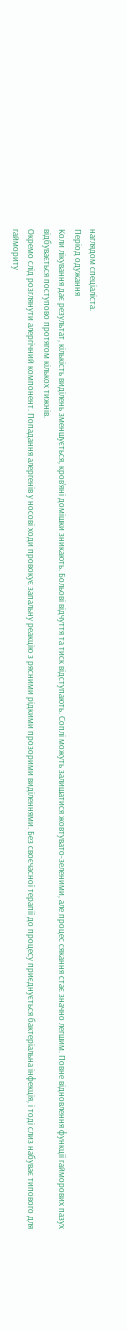наглядом спеціаліста.
Період одужання
Коли лікування дає результат, кількість виділень зменшується, кров’яні домішки зникають. Больові відчуття та тиск відступають. Соплі можуть залишатися жовтувато-зеленими, але процес сякання стає значно легшим. Повне відновлення функції гайморових пазух відбувається поступово протягом кількох тижнів.
Окремо слід розглянути алергічний компонент. Попадання алергенів у носові ходи провокує запальну реакцію з рясними рідкими прозорими виділеннями. Без своєчасної терапії до процесу приєднується бактеріальна інфекція, і тоді слиз набуває типового для гаймориту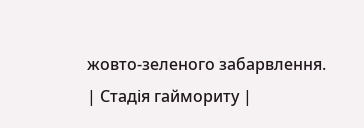жовто-зеленого забарвлення.
| Стадія гаймориту |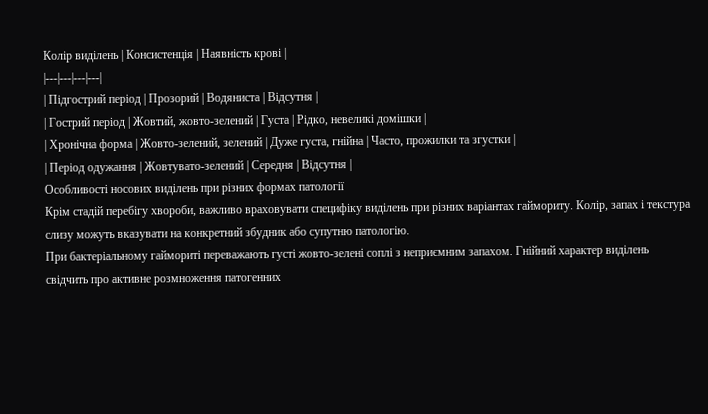Колір виділень | Консистенція | Наявність крові |
|---|---|---|---|
| Підгострий період | Прозорий | Водяниста | Відсутня |
| Гострий період | Жовтий, жовто-зелений | Густа | Рідко, невеликі домішки |
| Хронічна форма | Жовто-зелений, зелений | Дуже густа, гнійна | Часто, прожилки та згустки |
| Період одужання | Жовтувато-зелений | Середня | Відсутня |
Особливості носових виділень при різних формах патології
Крім стадій перебігу хвороби, важливо враховувати специфіку виділень при різних варіантах гаймориту. Колір, запах і текстура слизу можуть вказувати на конкретний збудник або супутню патологію.
При бактеріальному гаймориті переважають густі жовто-зелені соплі з неприємним запахом. Гнійний характер виділень свідчить про активне розмноження патогенних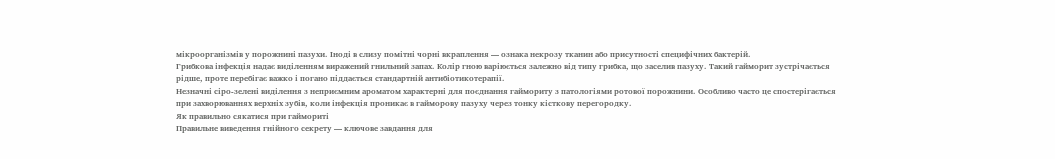мікроорганізмів у порожнині пазухи. Іноді в слизу помітні чорні вкраплення — ознака некрозу тканин або присутності специфічних бактерій.
Грибкова інфекція надає виділенням виражений гнильний запах. Колір гною варіюється залежно від типу грибка, що заселив пазуху. Такий гайморит зустрічається рідше, проте перебігає важко і погано піддається стандартній антибіотикотерапії.
Незначні сіро-зелені виділення з неприємним ароматом характерні для поєднання гаймориту з патологіями ротової порожнини. Особливо часто це спостерігається при захворюваннях верхніх зубів, коли інфекція проникає в гайморову пазуху через тонку кісткову перегородку.
Як правильно сякатися при гаймориті
Правильне виведення гнійного секрету — ключове завдання для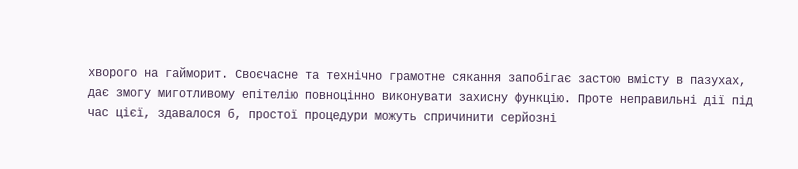хворого на гайморит. Своєчасне та технічно грамотне сякання запобігає застою вмісту в пазухах, дає змогу миготливому епітелію повноцінно виконувати захисну функцію. Проте неправильні дії під час цієї, здавалося б, простої процедури можуть спричинити серйозні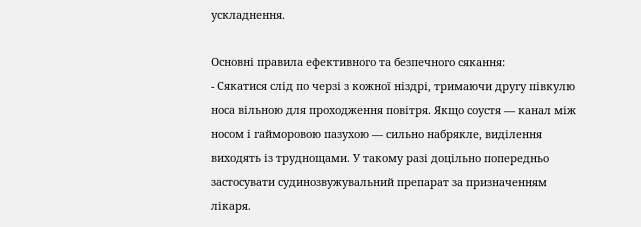ускладнення.

Основні правила ефективного та безпечного сякання:
- Сякатися слід по черзі з кожної ніздрі, тримаючи другу півкулю носа вільною для проходження повітря. Якщо соустя — канал між носом і гайморовою пазухою — сильно набрякле, виділення виходять із труднощами. У такому разі доцільно попередньо застосувати судинозвужувальний препарат за призначенням лікаря.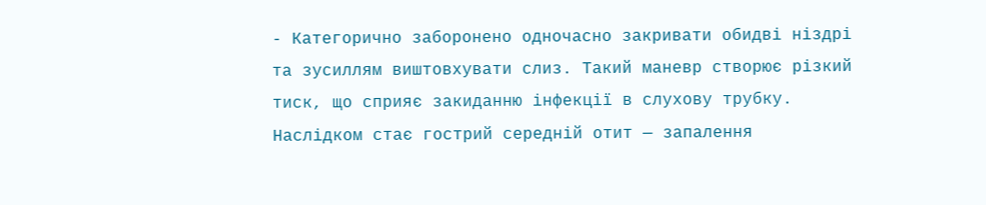- Категорично заборонено одночасно закривати обидві ніздрі та зусиллям виштовхувати слиз. Такий маневр створює різкий тиск, що сприяє закиданню інфекції в слухову трубку. Наслідком стає гострий середній отит — запалення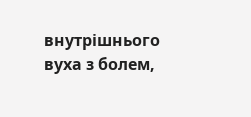внутрішнього вуха з болем,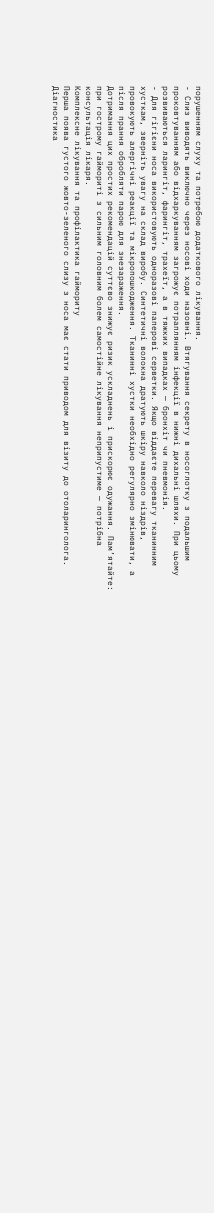порушенням слуху та потребою додаткового лікування.
- Слиз виводять виключно через носові ходи назовні. Втягування секрету в носоглотку з подальшим проковтуванням або відхаркуванням загрожує потраплянням інфекції в нижні дихальні шляхи. При цьому розвиваються ларингіт, фарингіт, трахеїт, а в тяжких випадках — бронхіт чи пневмонія.
- Для гігієни носа використовують одноразові паперові серветки. Якщо віддаєте перевагу тканинним хусткам, зверніть увагу на склад виробу. Синтетичні волокна дратують шкіру навколо ніздрів, провокують алергічні реакції та мікропошкодження. Тканинні хустки необхідно регулярно змінювати, а після прання обробляти парою для знезараження.
Дотримання цих простих рекомендацій суттєво знижує ризик ускладнень і прискорює одужання. Пам’ятайте: при гострому гаймориті з сильним головним болем самостійне лікування неприпустиме — потрібна консультація лікаря.
Комплексне лікування та профілактика гаймориту
Перша поява густого жовто-зеленого слизу з носа має стати приводом для візиту до отоларинголога. Діагностика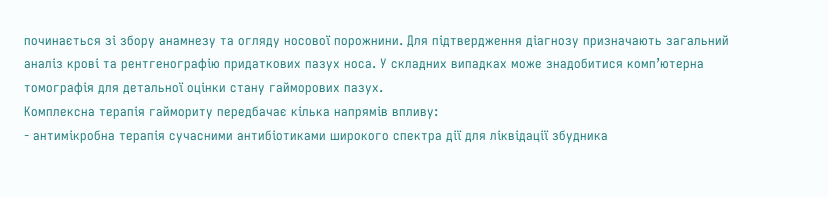починається зі збору анамнезу та огляду носової порожнини. Для підтвердження діагнозу призначають загальний аналіз крові та рентгенографію придаткових пазух носа. У складних випадках може знадобитися комп’ютерна томографія для детальної оцінки стану гайморових пазух.
Комплексна терапія гаймориту передбачає кілька напрямів впливу:
- антимікробна терапія сучасними антибіотиками широкого спектра дії для ліквідації збудника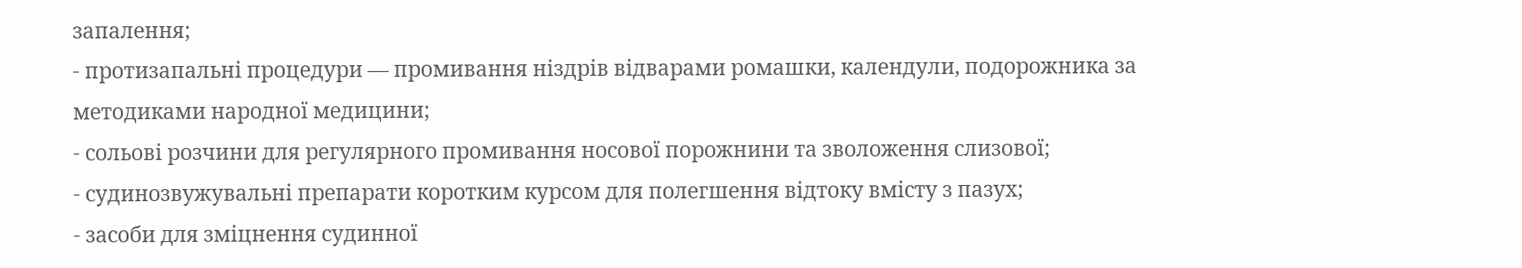запалення;
- протизапальні процедури — промивання ніздрів відварами ромашки, календули, подорожника за методиками народної медицини;
- сольові розчини для регулярного промивання носової порожнини та зволоження слизової;
- судинозвужувальні препарати коротким курсом для полегшення відтоку вмісту з пазух;
- засоби для зміцнення судинної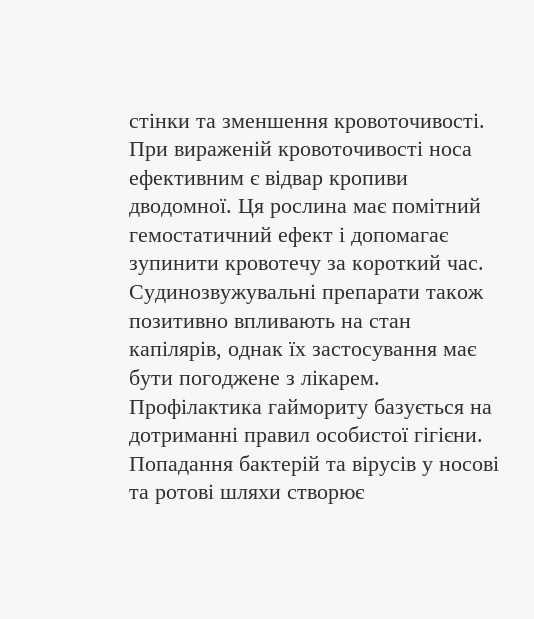стінки та зменшення кровоточивості.
При вираженій кровоточивості носа ефективним є відвар кропиви дводомної. Ця рослина має помітний гемостатичний ефект і допомагає зупинити кровотечу за короткий час. Судинозвужувальні препарати також позитивно впливають на стан капілярів, однак їх застосування має бути погоджене з лікарем.
Профілактика гаймориту базується на дотриманні правил особистої гігієни. Попадання бактерій та вірусів у носові та ротові шляхи створює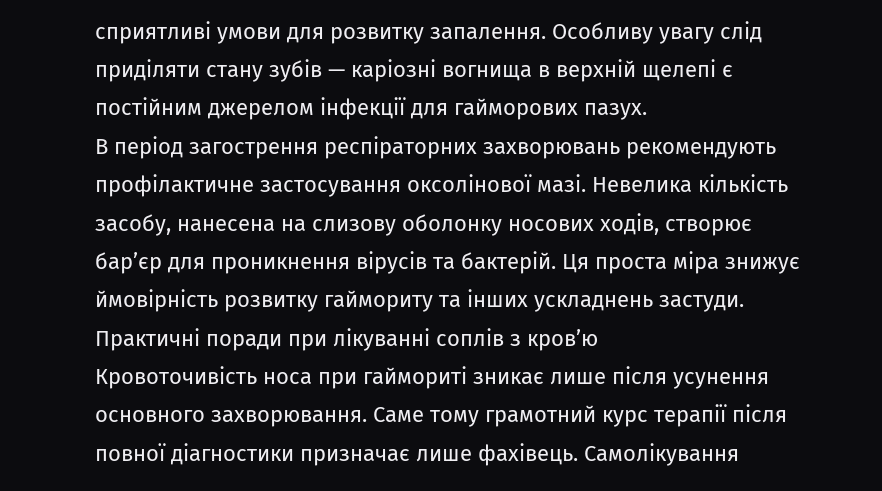сприятливі умови для розвитку запалення. Особливу увагу слід приділяти стану зубів — каріозні вогнища в верхній щелепі є постійним джерелом інфекції для гайморових пазух.
В період загострення респіраторних захворювань рекомендують профілактичне застосування оксолінової мазі. Невелика кількість засобу, нанесена на слизову оболонку носових ходів, створює бар’єр для проникнення вірусів та бактерій. Ця проста міра знижує ймовірність розвитку гаймориту та інших ускладнень застуди.
Практичні поради при лікуванні соплів з кров’ю
Кровоточивість носа при гаймориті зникає лише після усунення основного захворювання. Саме тому грамотний курс терапії після повної діагностики призначає лише фахівець. Самолікування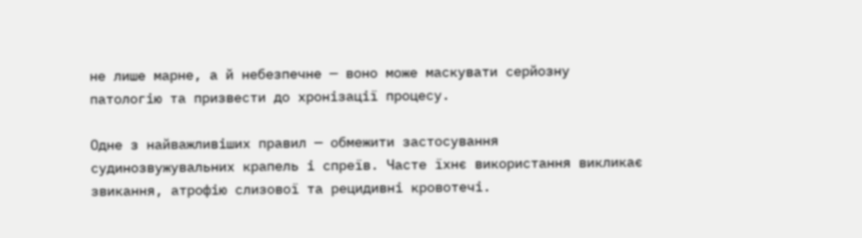не лише марне, а й небезпечне — воно може маскувати серйозну патологію та призвести до хронізації процесу.

Одне з найважливіших правил — обмежити застосування судинозвужувальних крапель і спреїв. Часте їхнє використання викликає звикання, атрофію слизової та рецидивні кровотечі.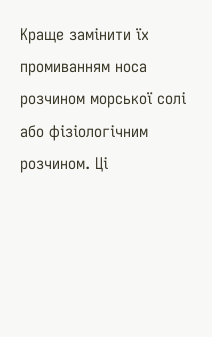Краще замінити їх промиванням носа розчином морської солі або фізіологічним розчином. Ці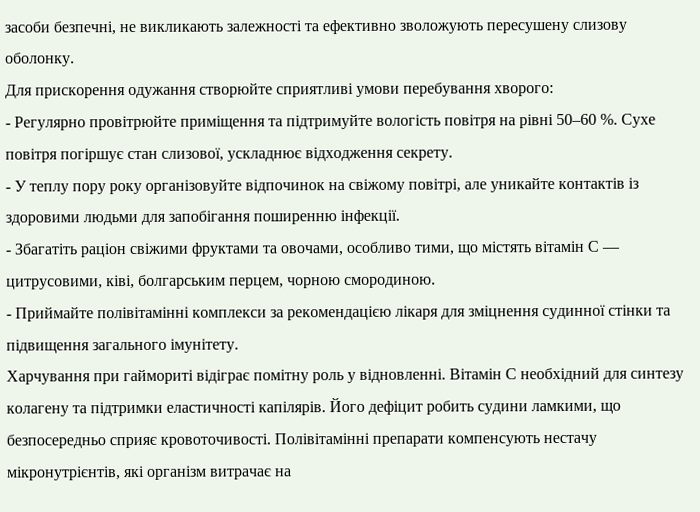засоби безпечні, не викликають залежності та ефективно зволожують пересушену слизову оболонку.
Для прискорення одужання створюйте сприятливі умови перебування хворого:
- Регулярно провітрюйте приміщення та підтримуйте вологість повітря на рівні 50–60 %. Сухе повітря погіршує стан слизової, ускладнює відходження секрету.
- У теплу пору року організовуйте відпочинок на свіжому повітрі, але уникайте контактів із здоровими людьми для запобігання поширенню інфекції.
- Збагатіть раціон свіжими фруктами та овочами, особливо тими, що містять вітамін С — цитрусовими, ківі, болгарським перцем, чорною смородиною.
- Приймайте полівітамінні комплекси за рекомендацією лікаря для зміцнення судинної стінки та підвищення загального імунітету.
Харчування при гаймориті відіграє помітну роль у відновленні. Вітамін С необхідний для синтезу колагену та підтримки еластичності капілярів. Його дефіцит робить судини ламкими, що безпосередньо сприяє кровоточивості. Полівітамінні препарати компенсують нестачу мікронутрієнтів, які організм витрачає на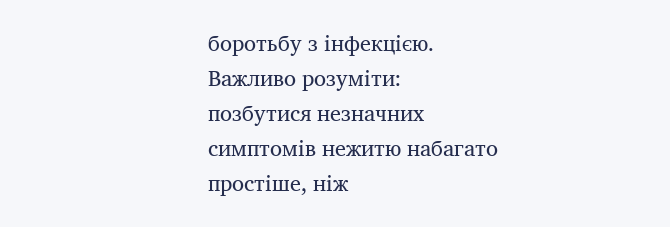боротьбу з інфекцією.
Важливо розуміти: позбутися незначних симптомів нежитю набагато простіше, ніж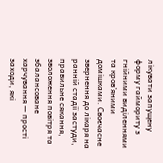лікувати запущену форму гаймориту з гнійними виділеннями та кров’яними домішками. Своєчасне звернення до лікаря на ранній стадії застуди, правильне сякання, зволоження повітря та збалансоване харчування — прості заходи, які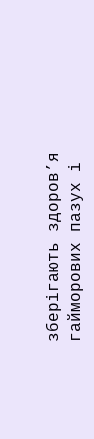зберігають здоров’я гайморових пазух і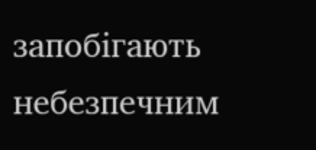запобігають небезпечним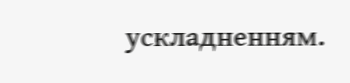ускладненням.